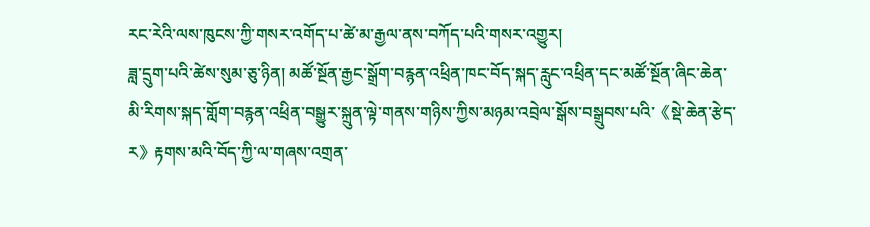རང་རེའི་ལས་ཁུངས་ཀྱི་གསར་འགོད་པ་ཚེ་མ་རྒྱལ་ནས་བཀོད་པའི་གསར་འགྱུར།
ཟླ་དྲུག་པའི་ཚེས་སུམ་ཅུ་ཉིན། མཚོ་སྔོན་རྒྱང་སྒྲོག་བརྙན་འཕྲིན་ཁང་བོད་སྐད་རླུང་འཕྲིན་དང་མཚོ་སྔོན་ཞིང་ཆེན་མི་རིགས་སྐད་གློག་བརྙན་འཕྲིན་བསྒྱུར་སྐྲུན་ལྟེ་གནས་གཉིས་ཀྱིས་མཉམ་འབྲེལ་སྒོས་བསྒྲུབས་པའི་《སྡེ་ཆེན་རྩེད་ར》རྟགས་མའི་བོད་ཀྱི་ལ་གཞས་འགྲན་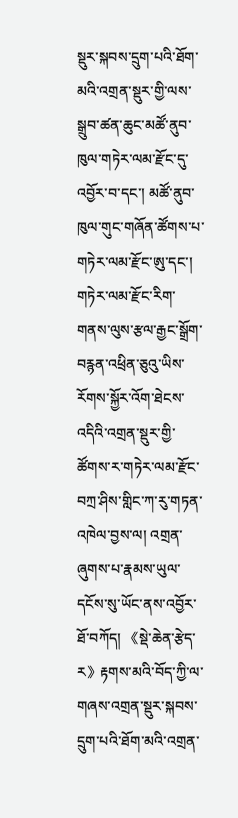སྡུར་སྐབས་དྲུག་པའི་ཐོག་མའི་འགྲན་སྡུར་གྱི་ལས་སྒྲུབ་ཚན་ཆུང་མཚོ་ནུབ་ཁུལ་གཏེར་ལམ་རྫོང་དུ་འབྱོར་བ་དང་། མཚོ་ནུབ་ཁུལ་གུང་གཞོན་ཚོགས་པ་གཏེར་ལམ་རྫོང་ཨུ་དང་། གཏེར་ལམ་རྫོང་རིག་གནས་ལུས་རྩལ་རྒྱང་སྒྲོག་བརྙན་འཕྲིན་ཅུའུ་ཡིས་རོགས་སྐྱོར་འོག་ཐེངས་འདིའི་འགྲན་སྡུར་གྱི་ཚོགས་ར་གཏེར་ལམ་རྫོང་བཀྲ་ཤིས་གླིང་ཀ་རུ་གཏན་འཁེལ་བྱས་ལ། འགྲན་ཞུགས་པ་རྣམས་ཡུལ་དངོས་སུ་ཡོང་ནས་འབྱོར་ཐོ་བཀོད། 《སྡེ་ཆེན་རྩེད་ར》རྟགས་མའི་བོད་ཀྱི་ལ་གཞས་འགྲན་སྡུར་སྐབས་དྲུག་པའི་ཐོག་མའི་འགྲན་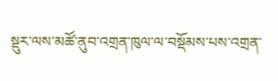སྡུར་ལས་མཚོ་ནུབ་འགྲན་ཁུལ་ལ་བསྡོམས་པས་འགྲན་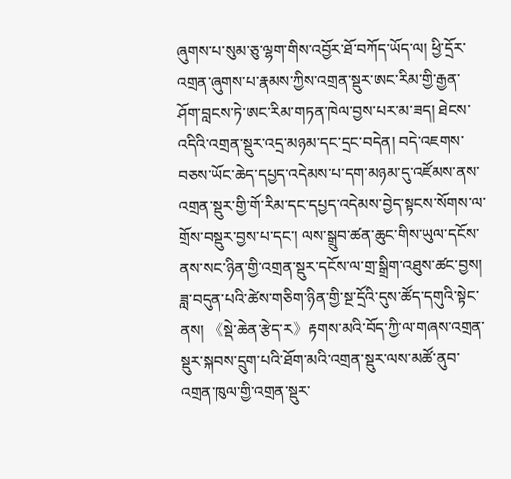ཞུགས་པ་སུམ་ཅུ་ལྷག་གིས་འབྱོར་ཐོ་བཀོད་ཡོད་ལ། ཕྱི་དྲོར་འགྲན་ཞུགས་པ་རྣམས་ཀྱིས་འགྲན་སྡུར་ཨང་རིམ་གྱི་རྒྱན་ཤོག་བླངས་ཏེ་ཨང་རིམ་གཏན་ཁེལ་བྱས་པར་མ་ཟད། ཐེངས་འདིའི་འགྲན་སྡུར་འདྲ་མཉམ་དང་དྲང་བདེན། བདེ་འཇགས་བཅས་ཡོང་ཆེད་དཔྱད་འདེམས་པ་དག་མཉམ་དུ་འཛོམས་ནས་འགྲན་སྡུར་གྱི་གོ་རིམ་དང་དཔྱད་འདེམས་བྱེད་སྟངས་སོགས་ལ་གྲོས་བསྡུར་བྱས་པ་དང་། ལས་སྒྲུབ་ཚན་ཆུང་གིས་ཡུལ་དངོས་ནས་སང་ཉིན་གྱི་འགྲན་སྡུར་དངོས་ལ་གྲ་སྒྲིག་འཐུས་ཚང་བྱས། ཟླ་བདུན་པའི་ཚེས་གཅིག་ཉིན་གྱི་སྔ་དྲོའི་དུས་ཚོད་དགུའི་སྟེང་ནས། 《སྡེ་ཆེན་རྩེད་ར》རྟགས་མའི་བོད་ཀྱི་ལ་གཞས་འགྲན་སྡུར་སྐབས་དྲུག་པའི་ཐོག་མའི་འགྲན་སྡུར་ལས་མཚོ་ནུབ་འགྲན་ཁུལ་གྱི་འགྲན་སྡུར་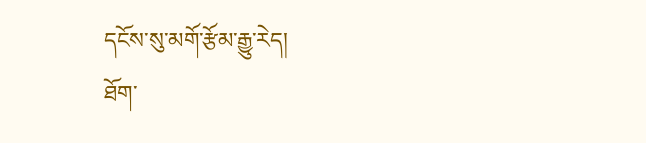དངོས་སུ་མགོ་རྩོམ་རྒྱུ་རེད།
ཐོག་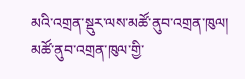མའི་འགྲན་སྡུར་ལས་མཚོ་ནུབ་འགྲན་ཁུལ།
མཚོ་ནུབ་འགྲན་ཁུལ་གྱི་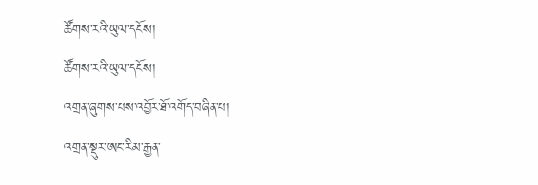ཚོགས་རའི་ཡུལ་དངོས།
ཚོགས་རའི་ཡུལ་དངོས།
འགྲན་ཞུགས་པས་འབྱོར་ཐོ་འགོད་བཞིན་པ།
འགྲན་སྡུར་ཨང་རིམ་རྒྱན་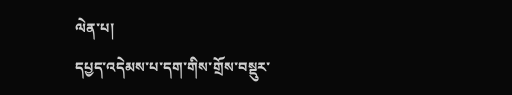ལེན་པ།
དཔྱད་འདེམས་པ་དག་གིས་གྲོས་བསྡུར་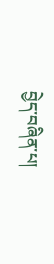བྱེད་བཞིན་པ།